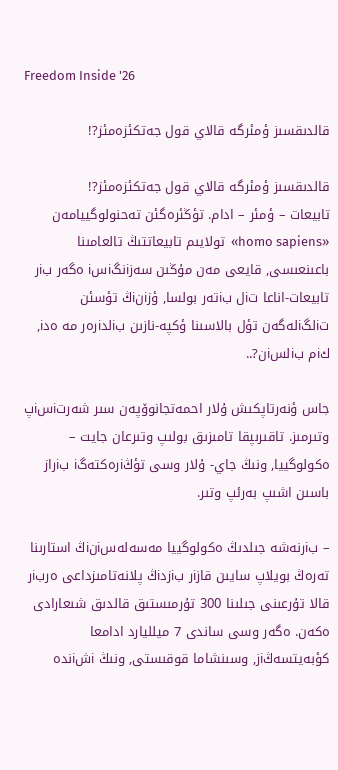Freedom Inside '26

قالدىقسىز ؤمئرگە قالاي قول جەتكئزەمئز?!

قالدىقسىز ؤمئرگە قالاي قول جەتكئزەمئز?!
تابيعات – ؤمئر – ادام. تؤڭئرەگئن تەحنولوگييامەن «homo sapiens»  تولايىم تابيعاتتىڭ تالعامىنا باعىنعىسى, قايعى مەن مۇڭىن سەزiنگiسi ەگەر بiر تابيعات-اناعا تiل بiتەر بولسا, ؤزiنiڭ تؤسئن تiلگiلەگەن تؤل بالاسىنا ؤكپە-نازىن بiلدiرەر مە ەدi, كiم بiلسiن?..

جاس ؤنەرتاپكىش ۇلار احمەتجانوۆپەن سىر شەرتiسiپ وتىرمىز. تاقىرىپقا تامىزىق بولىپ وتىرعان جايت – ەكولوگييا, ونىڭ جاي- ۇلار وسى تؤڭiرەكتەگi بiراز باسىن اشىپ بەرئپ وتىر.

– بiرنەشە جىلدىڭ ەكولوگييا مەسەلەسiنiڭ استارىنا تەرەڭ بويلاپ سايىن قازiر بiزدiڭ پلانەتامىزداعى ەربiر قالا تۇرعىنى جىلىنا 300 تۇرمىستىق قالدىق شىعارادى ەكەن. ەگەر وسى ساندى 7 ميلليارد ادامعا كؤبەيتسەڭiز, وسىنشاما قوقىستى, ونىڭ iشiندە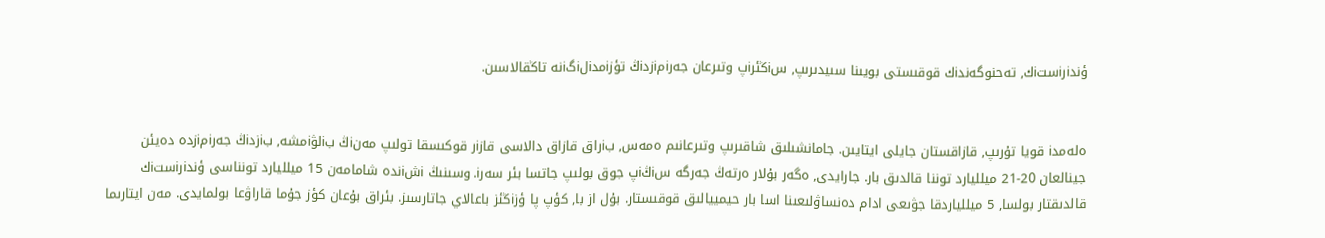ؤندiرiستiك, تەحنوگەندiك قوقىستى بويىنا سىيدىرىپ, سiڭئرiپ وتىرعان جەرiمiزدiڭ تؤزiمدiلiگiنە تاڭقالاسىن.


ەلەمدi قويا تۇرىپ, قازاقستان جايلى ايتايىن. جامانشىلىق شاقىرىپ وتىرعانىم ەمەس, بiراق قازاق دالاسى قازiر قوكىسقا تولىپ مەنiڭ بiلۋiمشە, بiزدiڭ جەرiمiزدە دەيئن جينالعان 20-21 ميلليارد توننا قالدىق بار. جارايدى, ەگەر بۇلار ەرتەڭ جەرگە سiڭiپ جوق بولىپ جاتسا بئر سەرi. وسىنىڭ iشiندە شامامەن 15 ميلليارد تونناسى ؤندiرiستiك قالدىقتار بولسا, 5 ميللياردقا جۋىعى ادام دەنساۋلىعىنا اسا بار حيمييالىق قوقىستار. بۇل از با, كؤپ پا ؤزiڭئز باعالاي جاتارسىز. بئراق بۇعان كؤز جۇما قاراۋعا بولمايدى. مەن ايتارىما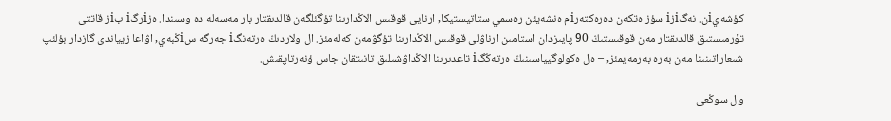كؤشەيiن. نەگiزi سؤز ەتكەن دەرەكتەرiم ەنشەيئن رەسمي ستاتيستيكا, ارنايى قوقىس الاڭدارىنا تؤگئلگەن قالدىقتار بار مەسەلە دە وسىندا. ەزiرگi بiز قاتتى تۇرمىستىق قالدىقتار مەن قوقىستىڭ 90 پايىزدان استامىن ارناۋلى قوقىس الاڭدارىنا تؤگۋمەن كەلەمئز. ال ولاردىڭ ەرتەنگi جەرگە سiڭبەي, اۋاعا زيياندى گازدار بؤلئپ شىعاراتىنىنا مەن بەرە بەرمەيمئز, – ەل ەكولوگيياسىنىڭ ەرتەڭگi تاعدىرىنا الاڭداۋشىلىق تانىتقان جاس ؤنەرتاپقىش.

ول سوڭعى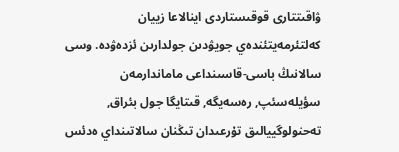ۋاقىتتارى قوقىستاردى اينالاعا زييان كەلتئرمەيتئندەي جويۋدىن جولدارىن ئزدەۋدە. وسى سالانىڭ باسى-قاسىنداعى ماماندارمەن سؤيلەسئپ, رەسەيگە, قىتايگا جول بئراق, تەحنولوگييالىق تۇرعىدان تىڭنان سالاتىنداي ەدئس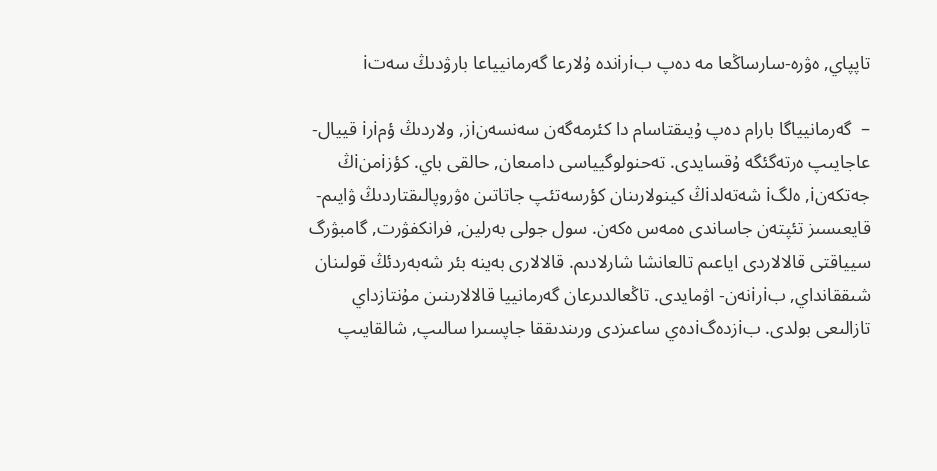تاپپاي, ەۋرە-سارساڭعا مە دەپ بiرiندە ۇلارعا گەرمانيياعا بارۋدىڭ سەتi

–  گەرمانيياگا بارام دەپ ۇيىقتاسام دا كئرمەگەن سەنسەنiز, ولاردىڭ ؤمiرi قييال-عاجايىپ ەرتەگئگە ۇقسايدى. تەحنولوگيياسى دامىعان, حالقى باي. كؤزiمنiڭ جەتكەنi, ەلگi شەتەلدiڭ كينولارىنان كؤرسەتئپ جاتاتىن ەۋروپالىقتاردىڭ ۋايىم-قايعىسىز تئپتەن جاساندى ەمەس ەكەن. سول جولى بەرلين, فرانكفۋرت, گامبۋرگ سيياقتى قالالاردى اياعىم تالعانشا شارلادىم. قالالارى بەينە بئر شەبەردئڭ قولىنان شىققانداي, بiرiنەن- اۋمايدى. تاڭعالدىرعان گەرمانييا قالالارىنىن مۇنتازداي تازالىعى بولدى. بiزدەگiدەي ساعىزدى ورىندىققا جاپسىرا سالىپ, شالقايىپ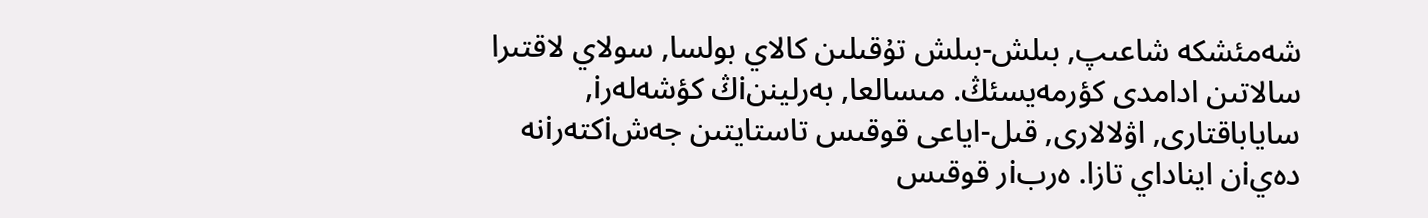شەمئشكە شاعىپ, بىلش-بىلش تۇقىلىن كالاي بولسا, سولاي لاقتىرا سالاتىن ادامدى كؤرمەيسئڭ. مىسالعا, بەرليننiڭ كؤشەلەرi, ساياباقتارى, اۋلالارى, قىل-اياعى قوقىس تاستايتىن جەشiكتەرiنە دەيiن ايناداي تازا. ەربiر قوقىس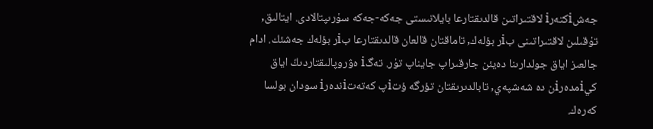جەشiكتەرi لاقتىراتىن قالدىقتارعا بايلانىستى جەكە-جەكە سۇرىپتالادى. ايتالىق, تۇقىلىن لاقتىراتىنى بiر بؤلەك, تاماقتان قالعان قالدىقتارعا بiر بؤلەك جەشئك. ادام جالعىز اياق جولدارىنا دەيئن جارقىراپ جايناپ تۇر. تەگi ەۋروپالىقتاردىڭ اياق كيiمدەرiن دە شەشپەي, تابالدىرىقتان تؤرگە ؤتiپ كەتەتiندەرi سودان بولسا كەرەك.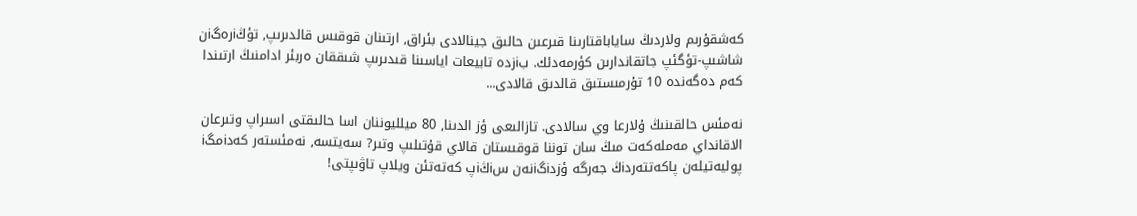كەشقۇرىم ولاردىڭ ساياباقتارىنا قىرعىن حالىق جينالادى بئراق, ارتىنان قوقىس قالدىرىپ, تؤڭiرەگiن شاشىپ-تؤگئپ جاتقاندارىن كؤرمەدئك. بiزدە تابيعات اياسىنا قىدىرىپ شىققان ەربئر ادامنىڭ ارتىندا كەم دەگەندە 10 تۇرمىستىق قالدىق قالادى...

نەمئس حالقىنىڭ ۇلارعا وي سالادى. تازالىعى ؤز الدىنا, 80 ميلليوننان اسا حالىقتى اسىراپ وتىرعان الاقانداي مەملەكەت مىڭ سان توننا قوقىستان قالاي قۇتىلىپ وتىر? سەيتسە, نەمئستەر كەدiمگi پوليەتيلەن پاكەتتەردiڭ جەرگە ؤزدiگiنەن سiڭiپ كەتەتئن ويلاپ تاۋىپتى!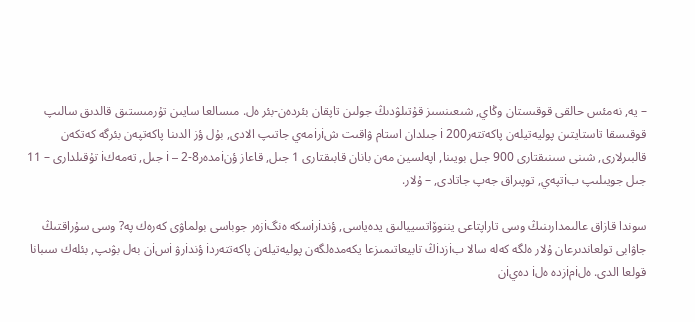– يە, نەمئس حالقى قوقىستان وڭاي, شىعىنسىز قۇتىلۋدىڭ جولىن تاپقان بئردەن-بئر ەل. مىسالعا سايىن تۇرمىستىق قالدىق سالىپ قوقىسقا تاستايتىن پوليەتيلەن پاكەتتەرi 200 جىلدان استام ۋاقىت شiرiمەي جاتىپ الادى, بۇل ؤز الدىنا پاكەتپەن بئرگە كەتكەن قالبىرلارى, شىنى سىنىقتارى 900 جىل بويىنا, اپەلسين مەن بانان قابىقتارى 1 جىل, قاعاز ؤنiمدەرi – 2-8 جىل, تەمەكi تۇقىلدارى – 11 جىل جويىلىپ بiتپەي, توپىراق جەپ جاتادى, – ۇلار.

سوندا قازاق عالىمدارىنىڭ وسى تاراپتاعى يننوۆاتسييالىق يدەياسى, ؤندiرiسكە ەنگiزەر جوباسى بولماۋى كەرەك پە? وسى سۇراقتىڭ جاۋابى تولعاندىرعان ۇلار ەلگە كەلە سالا بiزدiڭ تابيعاتىمىزعا يكەمدەلگەن پوليەتيلەن پاكەتتەردi ؤندiرۋ iسiن بەل بۋىپ, بئلەك سىبانا قولعا الدى. ەلiمiزدە ەلi دەيiن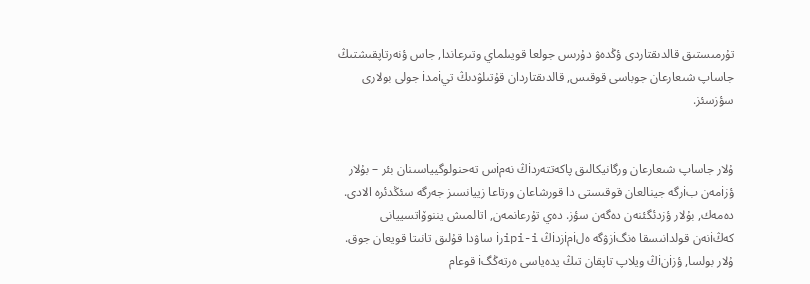تۇرمىستىق قالدىقتاردى ؤڭدەۋ دۇرىس جولعا قويىلماي وتىرعاندا, جاس ؤنەرتاپقىشتىڭ جاساپ شىعارعان جوباسى قوقىس, قالدىقتاردان قۇتىلۋدىڭ تيiمدi جولى بولارى سؤزسئز.


ۇلار جاساپ شىعارعان ورگانيكالىق پاكەتتەردiڭ نەمiس تەحنولوگيياسىنان بئر – بۇلار ؤزiمەن بiرگە جينالعان قوقىستى دا قورشاعان ورتاعا زييانسىز جەرگە سئڭدئرە الادى. دەمەك, بۇلار ؤزدئگئنەن دەگەن سؤز. دەي تۇرعانمەن, اتالمىش يننوۆاتسييانى كەڭiنەن قولدانىسقا ەنگiزۋگە ەلiمiزدiڭ ipi-iرi ساۋدا قۇلىق تانىتا قويعان جوق. ۇلار بولسا, ؤزiنiڭ ويلاپ تاپقان تىڭ يدەياسى ەرتەڭگi قوعام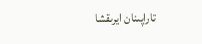تاراپىنان ايرىقشا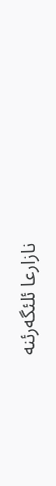نازارعا ئلئگەرئنە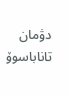دۋمان تاناباسوۆ